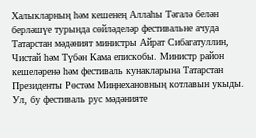Халыкларның һәм кешенең Аллаһы Тәгалә белән берләшүе турында сөйләделәр фестивальне ачуда Татарстан мәдәният министры Айрат Сибагатуллин, Чистай һәм Түбән Кама епискобы. Министр район кешеләренә һәм фестиваль кунакларына Татарстан Президенты Рөстәм Миңнехановның котлавын укыды. Ул, бу фестиваль рус мәдәнияте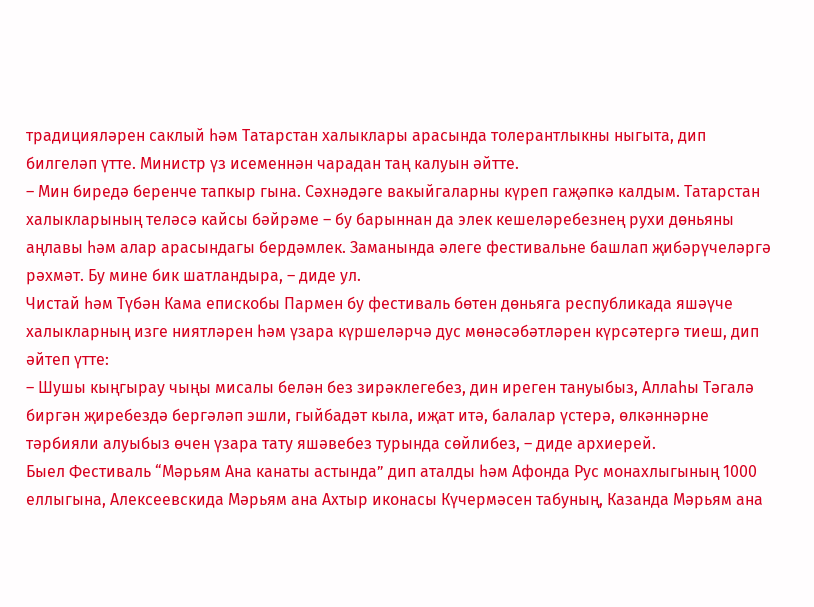традицияләрен саклый һәм Татарстан халыклары арасында толерантлыкны ныгыта, дип билгеләп үтте. Министр үз исеменнән чарадан таң калуын әйтте.
– Мин биредә беренче тапкыр гына. Сәхнәдәге вакыйгаларны күреп гаҗәпкә калдым. Татарстан халыкларының теләсә кайсы бәйрәме – бу барыннан да элек кешеләребезнең рухи дөньяны аңлавы һәм алар арасындагы бердәмлек. Заманында әлеге фестивальне башлап җибәрүчеләргә рәхмәт. Бу мине бик шатландыра, – диде ул.
Чистай һәм Түбән Кама епискобы Пармен бу фестиваль бөтен дөньяга республикада яшәүче халыкларның изге ниятләрен һәм үзара күршеләрчә дус мөнәсәбәтләрен күрсәтергә тиеш, дип әйтеп үтте:
– Шушы кыңгырау чыңы мисалы белән без зирәклегебез, дин иреген тануыбыз, Аллаһы Тәгалә биргән җиребездә бергәләп эшли, гыйбадәт кыла, иҗат итә, балалар үстерә, өлкәннәрне тәрбияли алуыбыз өчен үзара тату яшәвебез турында сөйлибез, – диде архиерей.
Быел Фестиваль “Мәрьям Ана канаты астында” дип аталды һәм Афонда Рус монахлыгының 1000 еллыгына, Алексеевскида Мәрьям ана Ахтыр иконасы Күчермәсен табуның, Казанда Мәрьям ана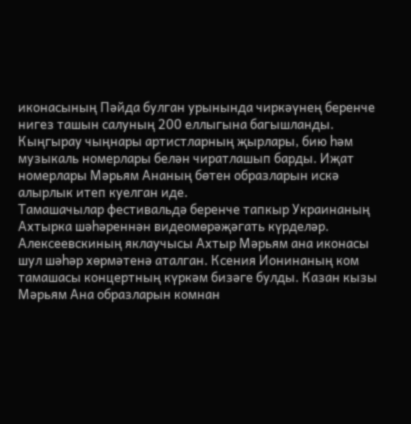иконасының Пәйда булган урынында чиркәүнең беренче нигез ташын салуның 200 еллыгына багышланды.
Кыңгырау чыңнары артистларның җырлары, бию һәм музыкаль номерлары белән чиратлашып барды. Иҗат номерлары Мәрьям Ананың бөтен образларын искә алырлык итеп куелган иде.
Тамашачылар фестивальдә беренче тапкыр Украинаның Ахтырка шәһәреннән видеомөрәҗәгать күрделәр. Алексеевскиның яклаучысы Ахтыр Мәрьям ана иконасы шул шәһәр хөрмәтенә аталган. Ксения Ионинаның ком тамашасы концертның күркәм бизәге булды. Казан кызы Мәрьям Ана образларын комнан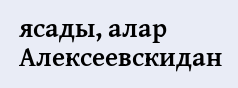ясады, алар Алексеевскидан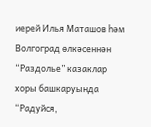иерей Илья Маташов һәм Волгоград өлкәсеннән “Раздолье” казаклар хоры башкаруында “Радуйся,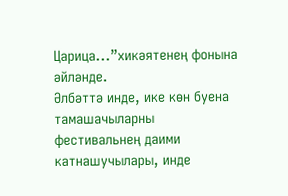Царица...”хикәятенең фонына әйләнде.
Әлбәттә инде, ике көн буена тамашачыларны фестивальнең даими катнашучылары, инде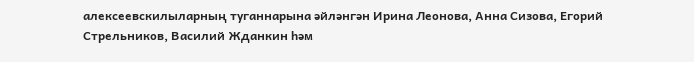алексеевскилыларның туганнарына әйләнгән Ирина Леонова, Анна Сизова, Егорий Стрельников, Василий Жданкин һәм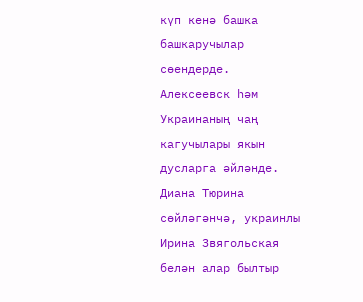күп кенә башка башкаручылар сөендерде. Алексеевск һәм Украинаның чаң кагучылары якын дусларга әйләнде. Диана Тюрина сөйләгәнчә, украинлы Ирина Звягольская белән алар былтыр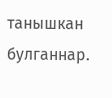танышкан булганнар.